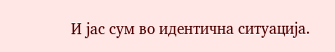И јас сум во идентична ситуација.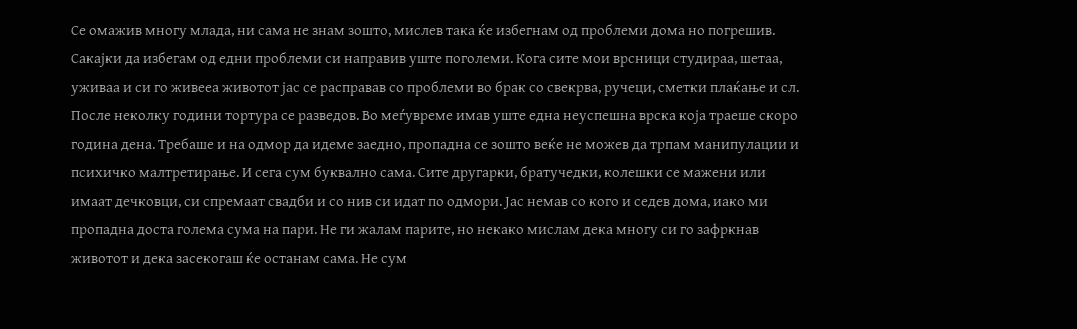Се омажив многу млада, ни сама не знам зошто, мислев така ќе избегнам од проблеми дома но погрешив. Сакајки да избегам од едни проблеми си направив уште поголеми. Кога сите мои врсници студираа, шетаа, уживаа и си го живееа животот јас се расправав со проблеми во брак со свекрва, ручеци, сметки плаќање и сл. После неколку години тортура се разведов. Во меѓувреме имав уште една неуспешна врска која траеше скоро година дена. Требаше и на одмор да идеме заедно, пропадна се зошто веќе не можев да трпам манипулации и психичко малтретирање. И сега сум буквално сама. Сите другарки, братучедки, колешки се мажени или имаат дечковци, си спремаат свадби и со нив си идат по одмори. Јас немав со кого и седев дома, иако ми пропадна доста голема сума на пари. Не ги жалам парите, но некако мислам дека многу си го зафркнав животот и дека засекогаш ќе останам сама. Не сум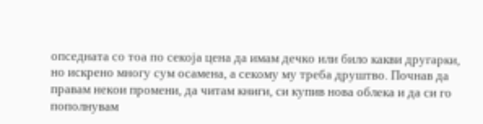опседната со тоа по секоја цена да имам дечко или било какви другарки, но искрено многу сум осамена, а секому му треба друштво. Почнав да правам некои промени, да читам книги, си купив нова облека и да си го пополнувам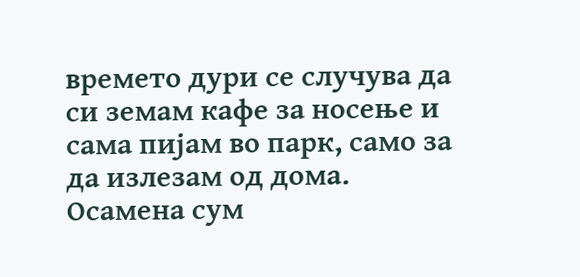времето дури се случува да си земам кафе за носење и сама пијам во парк, само за да излезам од дома. Осамена сум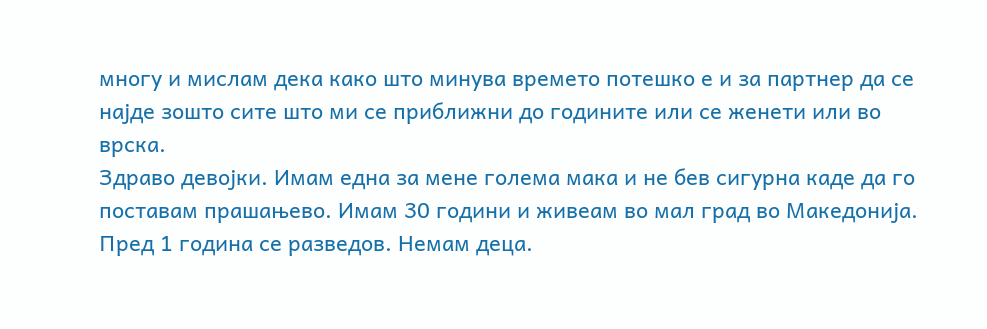многу и мислам дека како што минува времето потешко е и за партнер да се најде зошто сите што ми се приближни до годините или се женети или во врска.
Здраво девојки. Имам една за мене голема мака и не бев сигурна каде да го поставам прашањево. Имам 30 години и живеам во мал град во Македонија. Пред 1 година се разведов. Немам деца.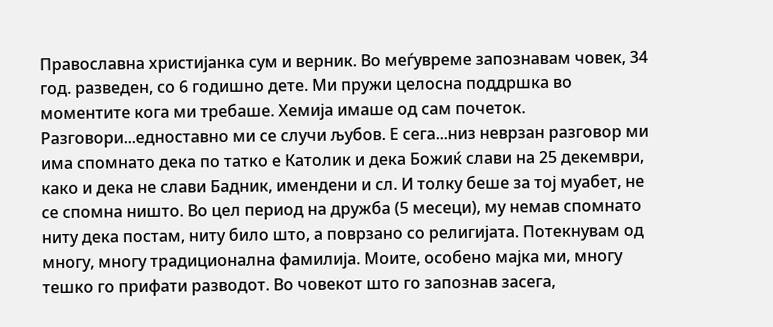Православна христијанка сум и верник. Во меѓувреме запознавам човек, 34 год. разведен, со 6 годишно дете. Ми пружи целосна поддршка во моментите кога ми требаше. Хемија имаше од сам почеток. Разговори...едноставно ми се случи љубов. Е сега...низ неврзан разговор ми има спомнато дека по татко е Католик и дека Божиќ слави на 25 декември, како и дека не слави Бадник, имендени и сл. И толку беше за тој муабет, не се спомна ништо. Во цел период на дружба (5 месеци), му немав спомнато ниту дека постам, ниту било што, а поврзано со религијата. Потекнувам од многу, многу традиционална фамилија. Моите, особено мајка ми, многу тешко го прифати разводот. Во човекот што го запознав засега,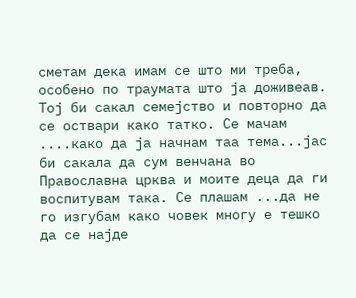сметам дека имам се што ми треба, особено по траумата што ја доживеав. Тој би сакал семејство и повторно да се оствари како татко. Се мачам ....како да ја начнам таа тема...јас би сакала да сум венчана во Православна црква и моите деца да ги воспитувам така. Се плашам ...да не го изгубам како човек многу е тешко да се најде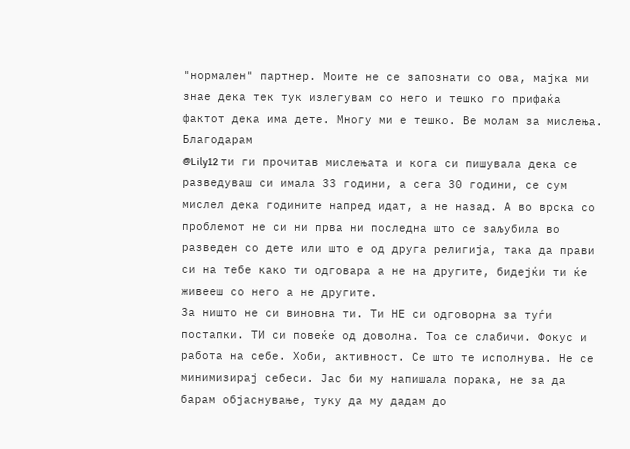"нормален" партнер. Моите не се запознати со ова, мајка ми знае дека тек тук излегувам со него и тешко го прифаќа фактот дека има дете. Многу ми е тешко. Ве молам за мислења. Благодарам
@Lily12 ти ги прочитав мислењата и кога си пишувала дека се разведуваш си имала 33 години, а сега 30 години, се сум мислел дека годините напред идат, а не назад. А во врска со проблемот не си ни прва ни последна што се заљубила во разведен со дете или што е од друга религија, така да прави си на тебе како ти одговара а не на другите, бидејќи ти ќе живееш со него а не другите.
За ништо не си виновна ти. Ти НЕ си одговорна за туѓи постапки. ТИ си повеќе од доволна. Тоа се слабичи. Фокус и работа на себе. Хоби, активност. Се што те исполнува. Не се минимизирај себеси. Јас би му напишала порака, не за да барам објаснување, туку да му дадам до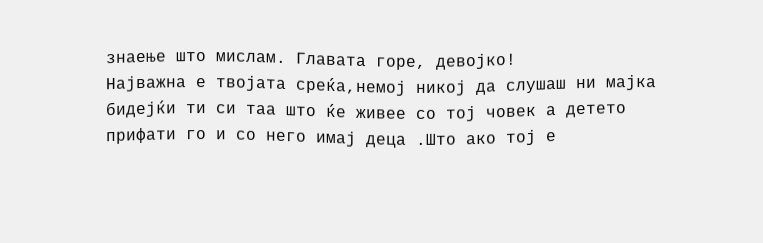знаење што мислам. Главата горе, девојко!
Најважна е твојата среќа,немој никој да слушаш ни мајка бидејќи ти си таа што ќе живее со тој човек а детето прифати го и со него имај деца .Што ако тој е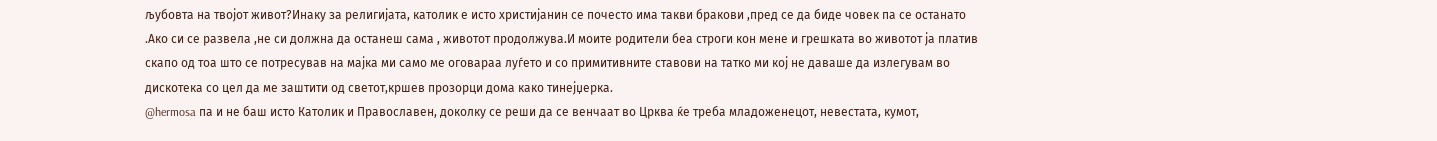љубовта на твојот живот?Инаку за религијата, католик е исто христијанин се почесто има такви бракови ,пред се да биде човек па се останато .Ако си се развела ,не си должна да останеш сама , животот продолжува.И моите родители беа строги кон мене и грешката во животот ја платив скапо од тоа што се потресував на мајка ми само ме оговараа луѓето и со примитивните ставови на татко ми кој не даваше да излегувам во дискотека со цел да ме заштити од светот,кршев прозорци дома како тинејџерка.
@hermosa па и не баш исто Католик и Православен, доколку се реши да се венчаат во Црква ќе треба младоженецот, невестата, кумот,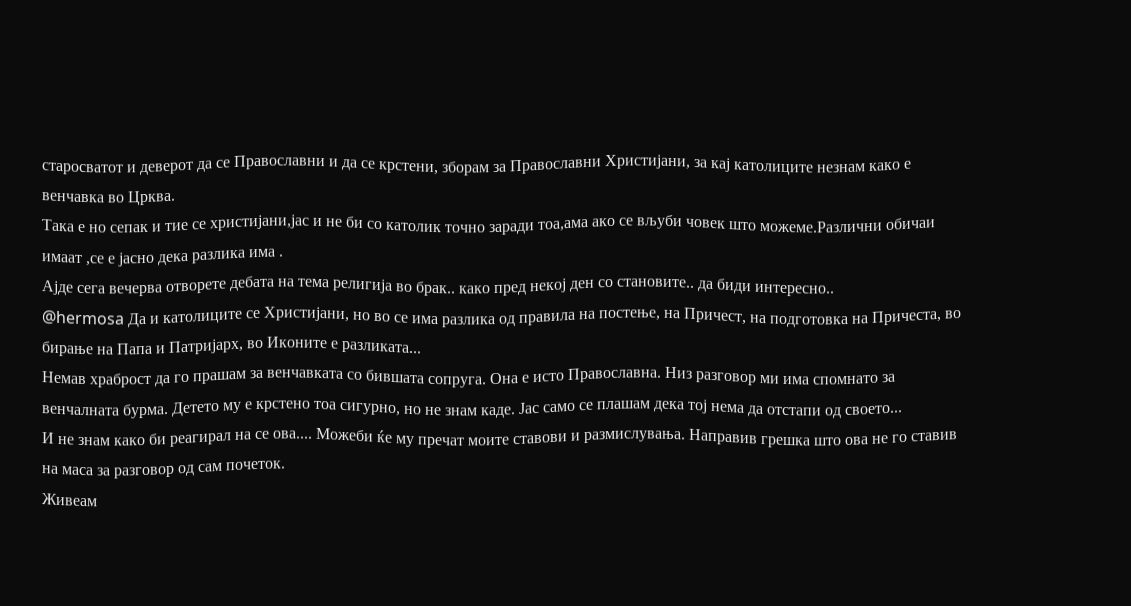старосватот и деверот да се Православни и да се крстени, зборам за Православни Христијани, за кај католиците незнам како е венчавка во Црква.
Така е но сепак и тие се христијани,јас и не би со католик точно заради тоа,ама ако се вљуби човек што можеме.Различни обичаи имаат ,се е јасно дека разлика има .
Ајде сега вечерва отворете дебата на тема религија во брак.. како пред некој ден со становите.. да биди интересно..
@hermosa Да и католиците се Христијани, но во се има разлика од правила на постење, на Причест, на подготовка на Причеста, во бирање на Папа и Патријарх, во Иконите е разликата...
Немав храброст да го прашам за венчавката со бившата сопруга. Она е исто Православна. Низ разговор ми има спомнато за венчалната бурма. Детето му е крстено тоа сигурно, но не знам каде. Јас само се плашам дека тој нема да отстапи од своето...
И не знам како би реагирал на се ова.... Можеби ќе му пречат моите ставови и размислувања. Направив грешка што ова не го ставив на маса за разговор од сам почеток.
Живеам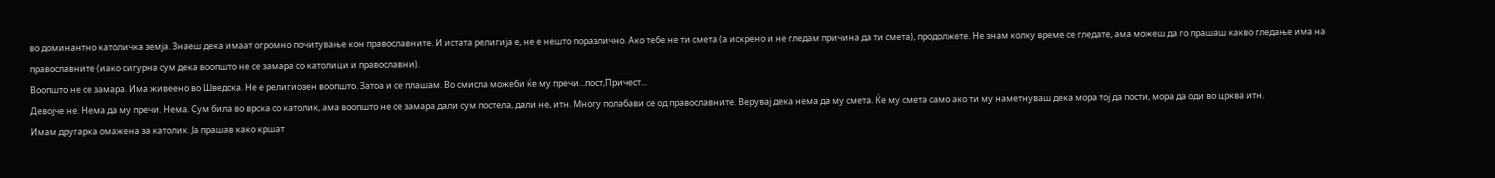во доминантно католичка земја. Знаеш дека имаат огромно почитување кон православните. И истата религија е, не е нешто поразлично. Ако тебе не ти смета (а искрено и не гледам причина да ти смета), продолжете. Не знам колку време се гледате, ама можеш да го прашаш какво гледање има на православните (иако сигурна сум дека воопшто не се замара со католици и православни).
Воопшто не се замара. Има живеено во Шведска. Не е религиозен воопшто. Затоа и се плашам. Во смисла можеби ќе му пречи...пост,Причест...
Девојче не. Нема да му пречи. Нема. Сум била во врска со католик, ама воопшто не се замара дали сум постела, дали не, итн. Многу полабави се од православните. Верувај дека нема да му смета. Ќе му смета само ако ти му наметнуваш дека мора тој да пости, мора да оди во црква итн.
Имам другарка омажена за католик. Ја прашав како кршат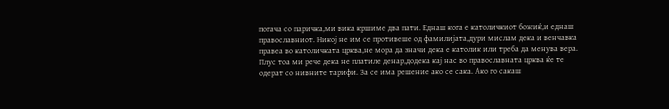погача со паричка,ми вика кршиме два пати. Еднаш кога е католичкиот божиќ,и еднаш православниот. Никој не им се противеше од фамилијата,дури мислам дека и венчавка правеа во католичката црква,не мора да значи дека е католик или треба да менува вера. Плус тоа ми рече дека не платиле денар,додека кај нас во православната црква ќе те одерат со нивните тарифи. За се има решение ако се сака. Ако го сакаш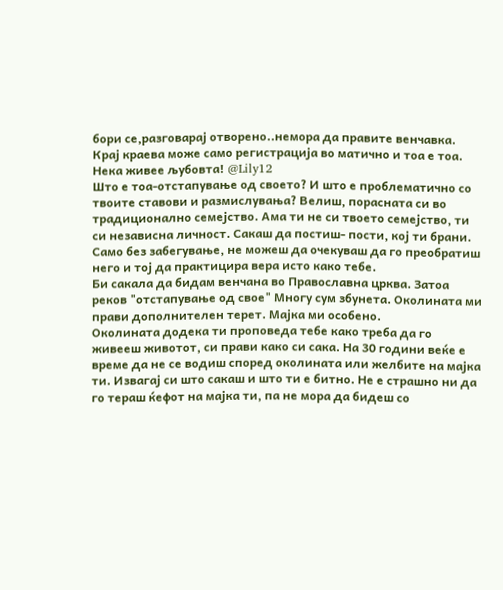бори се,разговарај отворено..немора да правите венчавка. Крај краева може само регистрација во матично и тоа е тоа. Нека живее љубовта! @Lily12
Што е тоа-отстапување од своето? И што е проблематично со твоите ставови и размислувања? Велиш, порасната си во традиционално семејство. Ама ти не си твоето семејство, ти си независна личност. Сакаш да постиш- пости, кој ти брани. Само без забегување, не можеш да очекуваш да го преобратиш него и тој да практицира вера исто како тебе.
Би сакала да бидам венчана во Православна црква. Затоа реков "отстапување од свое" Многу сум збунета. Околината ми прави дополнителен терет. Мајка ми особено.
Околината додека ти проповеда тебе како треба да го живееш животот, си прави како си сака. На 30 години веќе е време да не се водиш според околината или желбите на мајка ти. Извагај си што сакаш и што ти е битно. Не е страшно ни да го тераш ќефот на мајка ти, па не мора да бидеш со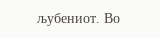љубениот. Во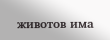животов има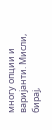многу опции и варијанти. Мисли, бирај,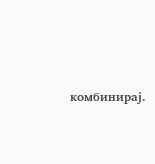комбинирај.